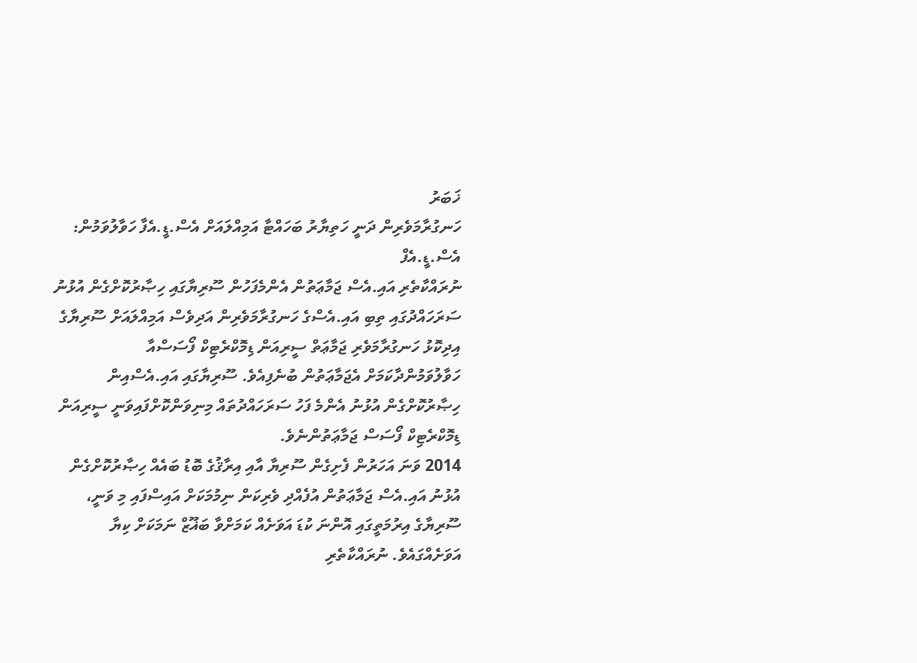ޚަބަރު
ހަނގުރާމަވެރިން ދަނީ ހަތިޔާރު ބަހައްޓާ އަމިއްލައަށް އެސް.ޑީ.އެފާ ހަވާލުވަމުން: އެސް.ޑީ.އެފް
ނުރައްކާތެރި އައި.އެސް ޖަމާޢަތުން އެންމެފަހުން ސޫރިޔާގައި ހިޞާރުކޮށްގެން އުޅުނު ސަރަހައްދުގައި ތިބި އައި.އެސްގެ ހަނގުރާމަވެރިން އަދިވެސް އަމިއްލައަށް ސޫރިޔާގެ އިދިކޮޅު ހަނގުރާމަވެރި ޖަމާޢަތް ސީރިއަން ޑިމޮކްރެޓިކް ފޯސަސްއާ ހަވާލުވަމުންދާކަމަށް އެޖަމާޢަތުން ބުނެފިއެވެ. ސޫރިޔާގައި އައި.އެސްއިން ހިޞާރުކޮށްގެން އުޅުނު އެންމެ ފަހު ސަރަހައްދުތައް މިނިވަންކޮށްފައިވަނީ ސީރިއަން ޑިމޮކްރެޓިކް ފޯސަސް ޖަމާޢަތުންނެވެ.
2014 ވަނަ އަހަރުން ފެށިގެން ސޫރިޔާ އާއި އިރާޤުގެ ބޮޑު ބައެއް ހިޞާރުކޮށްގެން އުޅުނު އައި.އެސް ޖަމާޢަތުން އުފެއްދި ވެރިކަން ނިމުމަކަށް އައިސްފައި މި ވަނީ، ސޫރިޔާގެ އިރުމަތީގައި އޮންނަ ކުޑަ އަވަށެއް ކަމަށްވާ ބަޣޫޒް ނަމަކަށް ކިޔާ އަވަށެއްގައެވެ. ނުރައްކާތެރި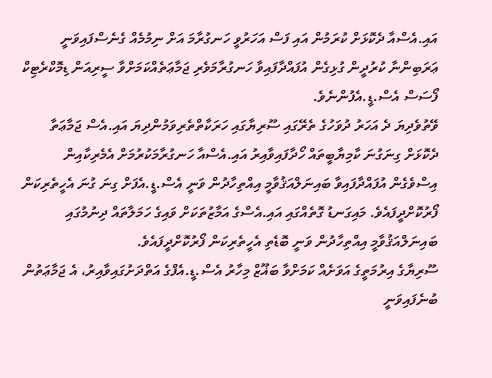އައި.އެސްއާ ދެކޮޅަށް ކުރަމުން އައި ފަސް އަހަރުވީ ހަނގުރާމަ އަށް ނިމުމެއް ގެނެސްފައިވަނީ ޢަރަބިންނާ ކުރުދީން ގުޅިގެން އުފައްދާފައިވާ ހަނގުރާމަވެރި ޖަމާޢަތެއްކަމަށްވާ ސީރިއަން ޑިމޮކްރެޓިކް ފޯސަސް އެސް.ޑީ.އެފުންނެވެ.
ވޭތުވެދިޔަ ދެ އަހަރު ދުވަހުގެ ތެރޭގައި ސޫރިޔާގައި ހަރަކާތްތެރިވަމުންދިޔަ އައި.އެސް ޖަމާޢަތާ ދެކޮޅަށް ގިނަގުނަ ކާމިޔާބީތައް ހޯދާފައިވާއިރު އައި.އެސްއާ ހަނގުރާމަކުރުމަށް އެމެރިކާއިން އިސްވެގެން އުފައްދާފައިވާ ބައިނަލްއަޤުވާމީ އިއްތިހާދުން ވަނީ އެސް.ޑީ.އެފަށް ގިނަ ގުނަ އެހީތެރިކަން ފޯރުކޮށްދީފައެވެ. މައިގަނޑު ގޮތެއްގައި އައި.އެސްގެ އަމާޒުތަކަށް ވައިގެ ހަމަލާތައް ދިނުމުގައި ބައިނަލްއަޤުވާމީ އިއްތިހާދުން ވަނީ ބޮޑެތި އެހީތެރިކަން ފޯރުކޮށްދީފައެވެ.
ސޫރިޔާގެ އިރުމަތީގެ އަވަށެއް ކަމަށްވާ ބަޣޫޒް މިހާރު އެސް.ޑީ.އެފްގެ އަތްދަށުގައިވާއިރު، އެ ޖަމާޢަތުން ބުނެފައިވަނީ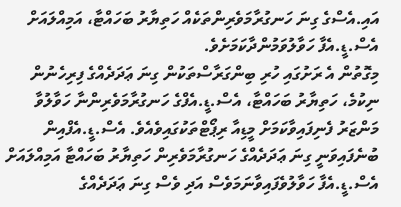އައި.އެސްގެ ގިނަ ހަނގުރާމަވެރިންތަކެއް ހަތިޔާރު ބަހައްޓާ، އަމިއްލައަށް އެސް.ޑީ.އެފާ ހަވާލުވަމުންދާކަމަށެވެ.
މިގޮތުން އެ ރަށުގައި ހުރި ބިންގަރާސްތަކުން ގިނަ ޢަދަދެއްގެ ފިރިހެނުން ނިކުމެ، ހަތިޔާރު ބަހައްޓާ، އެސް.ޑީ.އެފްގެ ހަނގުރާމަވެރިންނާ ހަވާލުވާ މަންޒަރު ފެނިފައިވާކަމަށް މީޑިއާ ރިޕޯޓްތަކުގައިވެއެވެ. އެސް.ޑީ.އެފްއިން ބުނެފައިވަނީ ގިނަ ޢަދަދެއްގެ ހަނގުރާމަވެރިން ހަތިޔާރު ބަހައްޓާ އަމިއްލައަށް އެސް.ޑީ.އެފާ ހަވާލުވެފައިވާނަމަވެސް އަދި ވެސް ގިނަ ޢަދަދެއްގެ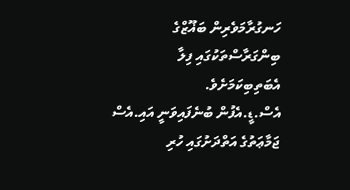ހަނގުރާމަވެރިން ބަޣޫޒްގެ ބިންގަރާސްތަކުގައި ފިލާ އެބަތިބިކަމަށެވެ.
އެސް.ޑީ.އެފުން ބުނެފައިވަނީ އައި.އެސް ޖަމާޢަތުގެ އަތްދަށުގައި ހުރި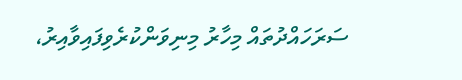ސަރަހައްދުތައް މިހާރު މިނިވަންކުރެވިފައިވާއިރު،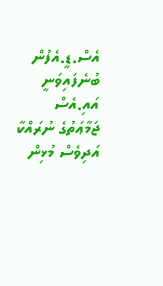އެސް.ޑީ.އެފުން ބުނެފައިވަނީ އައި.އެސް ޖަމާޢަތުގެ ނުރައްކާ އަދިވެސް މުޅިން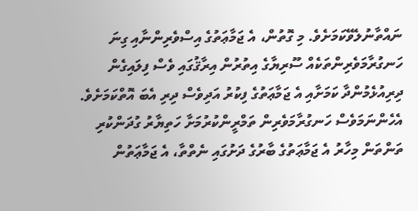ނައްތާނުލެވޭކަމަށެވެ. މި ގޮތުން، އެ ޖަމާޢަތުގެ އިސްވެރިންނާއި ގިނަ ހަނގުރާމަވެރިންތަކެއް ސޫރިޔާގެ އިތުރުން އިރާޤުގައި ވެސް ފިލައިގެން ދިރިއުޅެމުންދާ ކަމަށާއި އެ ޖަމާޢަތުގެ ފިކުރު އަދިވެސް ދިރި އެބަ އޮތްކަމަށެވެ.
އެހެންނަމަވެސް ހަނގުރާމަވެރިން ތަމްރީންކުރުމަށާ ހަތިޔާރު ގުދަންކުރި ތަންތަން މިހާރު އެ ޖަމާޢަތުގެ ބާރުގެ ދަށުގައި ނެތްތާ، އެ ޖަމާޢަތުން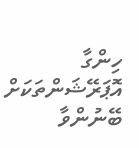ހިންގާ އޮޕަރޭޝަންތަކަށް ބޭނުންވާ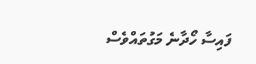ފައިސާ ހޯދާނެ މަގުތައްވެސް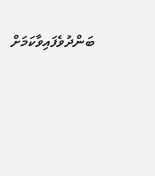ބަންދުވެފައިވާކަމަށް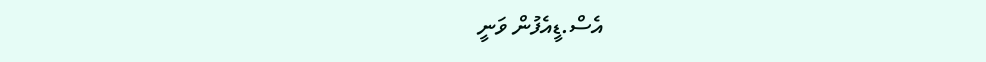އެސް.ޑީއެފުން ވަނީ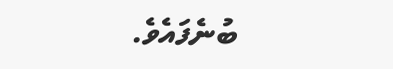ބުނެފައެވެ.